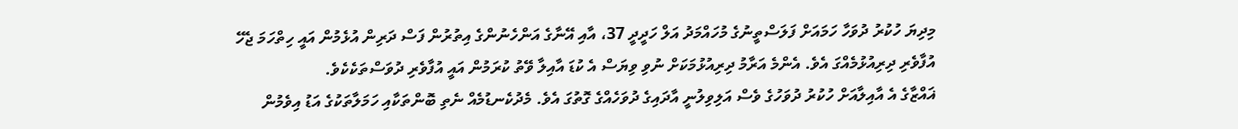މިދިޔަ ހުކުރު ދުވަހާ ހަމައަށް ފަލަސްތީނުގެ މުހައްމަދު އަލް ހަދީދީ 37، އާއި އޭނާގެ އަންހެނުންގެ އިތުރުން ފަސް ދަރިން އުޅެމުން އައީ ހިތްހަމަ ޖެހޭ އުފާވެރި ދިރިއުޅުމެއްގަ އެވެ. އެންމެ އަރާމު ދިރިއުޅުމަކަށް ނުވި ވިޔަސް އެ ކުޑަ އާއިލާ ވޭތު ކުރަމުން އައީ އުފާވެރި ދުވަސްތަކެކެވެ.
ޣައްޒާގެ އެ އާއިލާއަށް ހުކުރު ދުވަހުގެ ވެސް އަލިވިލުނީ އާދައިގެ ދުވަހެއްގެ ގޮތުގަ އެވެ. މެދުކެނޑުމެއް ނެތި ބޮންތަކާއި ހަމަލާތަކުގެ އަޑު އިވެމުން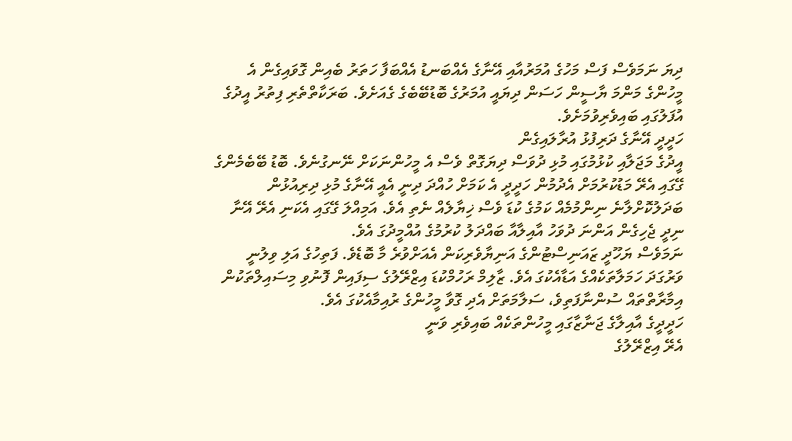ދިޔަ ނަމަވެސް ފަސް މަހުގެ އުމަރުއާއި އޭނާގެ އެއްބަނޑު އެއްބަފާ ހަތަރު ބެއިން ގޮވައިގެން އެ މީހުންގެ މަންމަ ޔާސީން ހަސަން ދިޔައީ އުމަރުގެ ބޮޑުބޭބެގެ ގެއަށެވެ. ބަރަކާތްތެރި ފިތުރު އީދުގެ އުފަލުގައި ބައިވެރިވުމަށެވެ.
ހަދީދީ އޭނާގެ ދަރިފުޅު އުރާލައިގެން
އީދުގެ މަޖަލާއި ކުޅުމުގައި މުޅި ދުވަސް ދިޔަގޮތް ވެސް އެ މީހުންނަކަށް ނޭނގުނެވެ. ބޮޑު ބޭބެމެންގެ ގޭގައި އެރޭ މަޑުކުރުމަށް އެދުމުން ހަދީދީ އެ ކަމަށް ހުއްދަ ދިނީ އެއީ އޭނާގެ މުޅި ދިރިއުޅުން ބަދަލުކޮށްލާނެ ނިންމުމެއް ކަމުގެ ކުޑަ ވެސް ޚިޔާލެއް ނެތި އެވެ. އަމިއްލަ ގޭގައި އެކަނި އެރޭ އޭނާ ނިދީ ޖެހިގެން އަންނަ ދުވަހު އާއިލާއާ ބައްދަލު ކުރުމުގެ އުއްމީދުގަ އެވެ.
ނަމަވެސް ޔަހޫދީ ޒައަނިސްޓުންގެ އަނިޔާވެރިކަން އެއަށްވުރެ މާ ބޮޑެވެ. ފަތިހުގެ އަލި ވިލުނީ ވަރުގަދަ ހަމަލާތަކެއްގެ އަޑާއެކުގަ އެވެ. ޒާލިމް ރަހުމްކުޑަ އިޒްރޭލުގެ ސިފައިން ފޮނުވި މިސައިލްތަކުން އިމާރާތްތައް ސުންނާފަތިވެ، ސަލާމަތަށް އެދި ގޮވާ މީހުންގެ ރުއިމާއެކުގަ އެވެ.
ހަދީދީގެ އާއިލާގެ ޖަނާޒާގައި މީހުންތަކެއް ބައިވެރި ވަނީ
އެރޭ އިޒްރޭލުގެ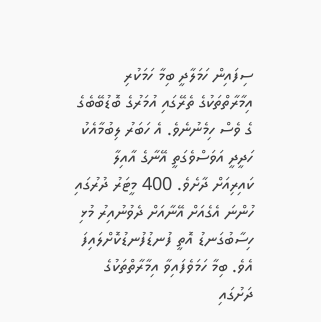ސިފައިން ހަމަލާދީ ބިމާ ހަމަކުރި އިމާރާތްތަކުގެ ތެރޭގައި އުމަރުގެ ބޮޑުބޭބެގެ ގެ ވެސް ހިމެނުނެވެ. އެ ހަބަރު ލިބުމާއެކު ހަދީދީ އަވަސްވެގަތީ އޭނާގެ އާއިލާ ކައިރިއަށް ދާށެވެ. 400 މީޓަރު ދުރުގައި ހުންނަ އެގެއަށް އޭނާއަށް ދެވުނުއިރު މުޅި ހިސާބުގަނޑު އޮތީ ފުނޑުފުނޑުކޮށްލައިފަ އެވެ. ބިމާ ހަމަވެފައިވާ އިމާރާތްތަކުގެ ދަށުގައި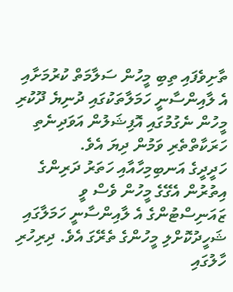ތާށިވެފައި ތިބި މީހުން ސަލާމަތް ކުރުމަށާއި އެ ލާއިންސާނީ ހަމަލާތަކުގައި ދުނިޔެ ދޫކުރި މީހުން ނެގުމުގައި އޮފިޝަލުން އަވަދިނެތި ހަރަކާތްތެރި ވަމުން ދިޔަ އެވެ.
ހަދީދީގެ އަނބިމިހާއާއި ހަތަރު ދަރިންގެ އިތުރުން އެގޭގެ މީހުން ވެސް ވީ ޒައަނިސްޓުންގެ އެ ލާއިންސާނީ ހަމަލާގައި ޝަހީދުކޮށްލި މީހުންގެ ތެރޭގަ އެވެ. ދިރިހުރި ހާލުގައި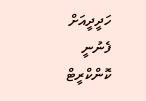ހަދީދީއަށް ފެނުނީ ކޮންކްރީޓް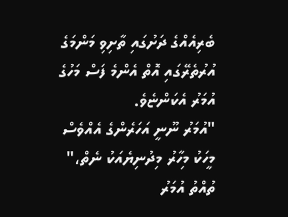ބެރިއެއްގެ ދަށުގައި ތާށިވި މަންމަގެ އުރުތެރޭގައި އޮތް އެންމެ ފަސް މަހުގެ އުމަރު އެކަންޏެވެ.
"އުމަރު ނޫނީ އަހަރެންގެ އެއްވެސް މީހަކު މިހާރު މިދުނިޔެއަކު ނެތް،" ތުއްތު އުމަރު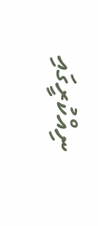ނިއްކުރީގައި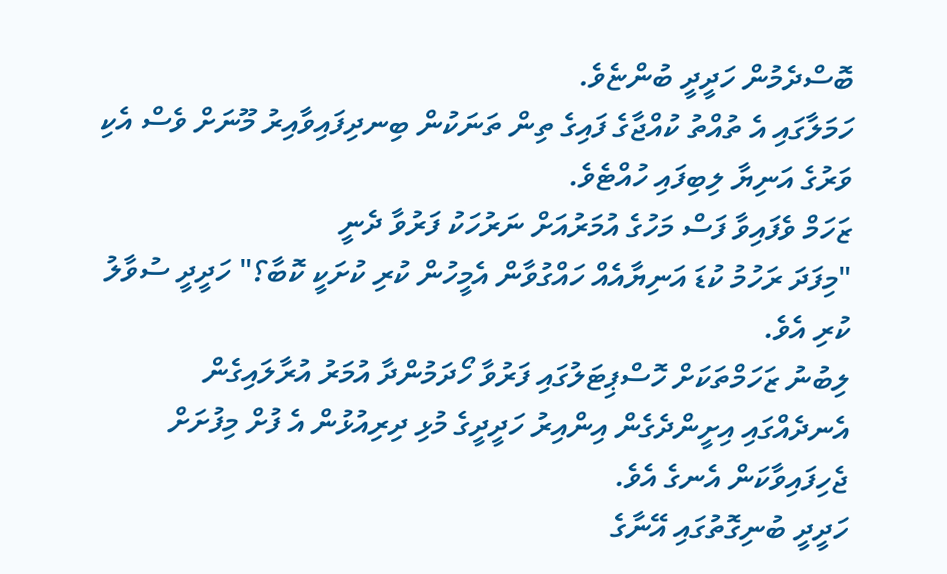ބޮސްދެމުން ހަދީދީ ބުންޏެވެ.
ހަމަލާގައި އެ ތުއްތު ކުއްޖާގެ ފައިގެ ތިން ތަނަކުން ބިނދިފައިވާއިރު މޫނަށް ވެސް އެކި ވަރުގެ އަނިޔާ ލިބިފައި ހުއްޓެވެ.
ޒަހަމް ވެފައިވާ ފަސް މަހުގެ އުމަރުއަށް ނަރުހަކު ފަރުވާ ދެނީ
"މިފަދަ ރަހުމު ކުޑަ އަނިޔާއެއް ހައްގުވާން އެމީހުން ކުރި ކުށަކީ ކޮބާ؟" ހަދީދީ ސުވާލު ކުރި އެވެ.
ލިބުނު ޒަހަމްތަކަށް ހޮސްޕިޓަލުގައި ފަރުވާ ހޯދަމުންދާ އުމަރު އުރާލައިގެން އެނދެއްގައި އިށީންދެގެން އިންއިރު ހަދީދީގެ މުޅި ދިރިއުޅުން އެ ފުށް މިފުށަށް ޖެހިފައިވާކަން އެނގެ އެވެ.
ހަދީދީ ބުނިގޮތުގައި އޭނާގެ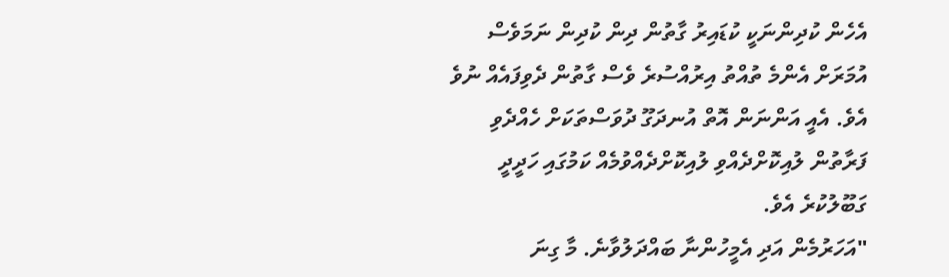އެހެން ކުދިންނަކީ ކުޑައިރު ގާތުން ދިން ކުދިން ނަމަވެސް އުމަރަށް އެންމެ ތުއްތު އިރުއްސުރެ ވެސް ގާތުން ދެވިފައެއް ނުވެ އެވެ. އެއީ އަންނަން އޮތް އުނދަގޫ ދުވަސްތަކަށް ހެއްދެވި ފަރާތުން ލުއިކޮށްދެއްވި ލުއިކޮށްދެއްވުމެއް ކަމުގައި ހަދީދީ ގަބޫލުކުރެ އެވެ.
"އަހަރުމެން އަދި އެމީހުންނާ ބައްދަލުވާނެ. މާ ގިނަ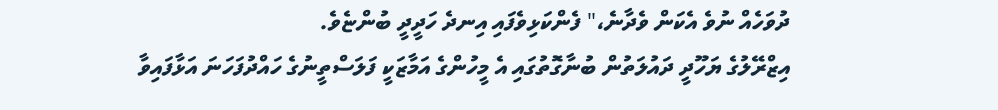ދުވަހެއް ނުވެ އެކަން ވެދާނެ،" ފެންކަޅިވެފައި އިނދެ ހަދީދީ ބުންޏެވެ.
އިޒްރޭލުގެ ޔަހޫދީ ދައުލަތުން ބުނާގޮތުގައި އެ މީހުންގެ އަމާޒަކީ ފަލަސްތީނުގެ ހައްދުފަހަނަ އަޅާފައިވާ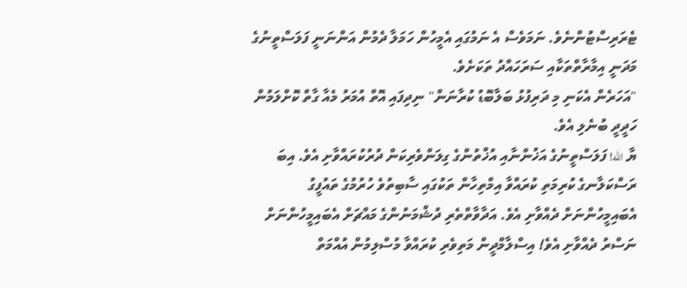ޓެރަރިސްޓުންނެވެ. ނަމަވެސް އެ ނަމުގައި އެމީހުން ހަމަލާ ދެމުން އަންނަނީ ފަލަސްތީނުގެ މަދަނީ އިމާރާތްތަކާއި ސަރަހައްދު ތަކަށެވެ.
"އަހަރެން އެކަނި މި ދަރިފުޅު ބަލާބޮޑު ކުރާނަން" ނިދިފައި އޮތް އުމަރު މެއާ ގާތް ކޮށްލަމުން ހަދީދީ ބުނެލި އެވެ.
ޔާ الله! ފަލަސްތީނުގެ އަޚުންނާއި އުޚްތުންގެ ގިލަންވެރިކަން ދުރުކުރައްވާށި އެވެ. އިބަ ރަސްކަލާނގެ ކުރިމަތި ކުރައްވާ އިމްތިހާން ތަކުގައި ސާބިތުވެ ހުރުމުގެ ތައުފީގު އެބައިމީހުންނަށް ދެއްވާށި އެވެ. އަދާވާތްތެރި ދުޝްމަނުންގެ މައްޗަށް އެބައިމީހުންނަށް ނަސްރު ދެއްވާށި އެވެ! އިސްލާމްދީން މަތިވެރި ކުރައްވާ މުސްލިމުން އުއްމަތް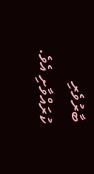ބާރުވެރި ކުރައްވާށި އެވެ.